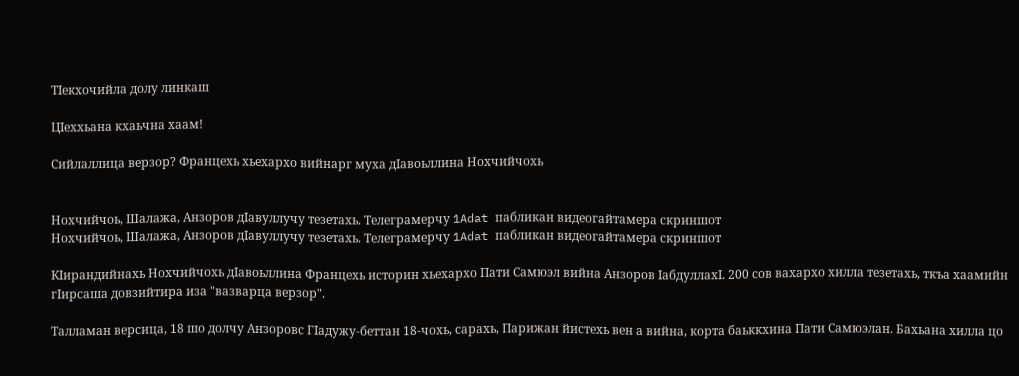ТIекхочийла долу линкаш

ЦIеххьана кхаьчна хаам!

Сийлаллица верзор? Францехь хьехархо вийнарг муха дIавоьллина Нохчийчохь


Нохчийчоь, Шалажа, Анзоров дIавуллучу тезетахь. Телеграмерчу 1Adat пабликан видеогайтамера скриншот
Нохчийчоь, Шалажа, Анзоров дIавуллучу тезетахь. Телеграмерчу 1Adat пабликан видеогайтамера скриншот

КIирандийнахь Нохчийчохь дIавоьллина Францехь историн хьехархо Пати Самюэл вийна Анзоров IабдуллахI. 200 сов вахархо хилла тезетахь, ткъа хаамийн гIирсаша довзийтира иза "вазварца верзор".

Талламан версица, 18 шо долчу Анзоровс ГIадужу-беттан 18-чохь, сарахь, Парижан йистехь вен а вийна, корта баьккхина Пати Самюэлан. Бахьана хилла цо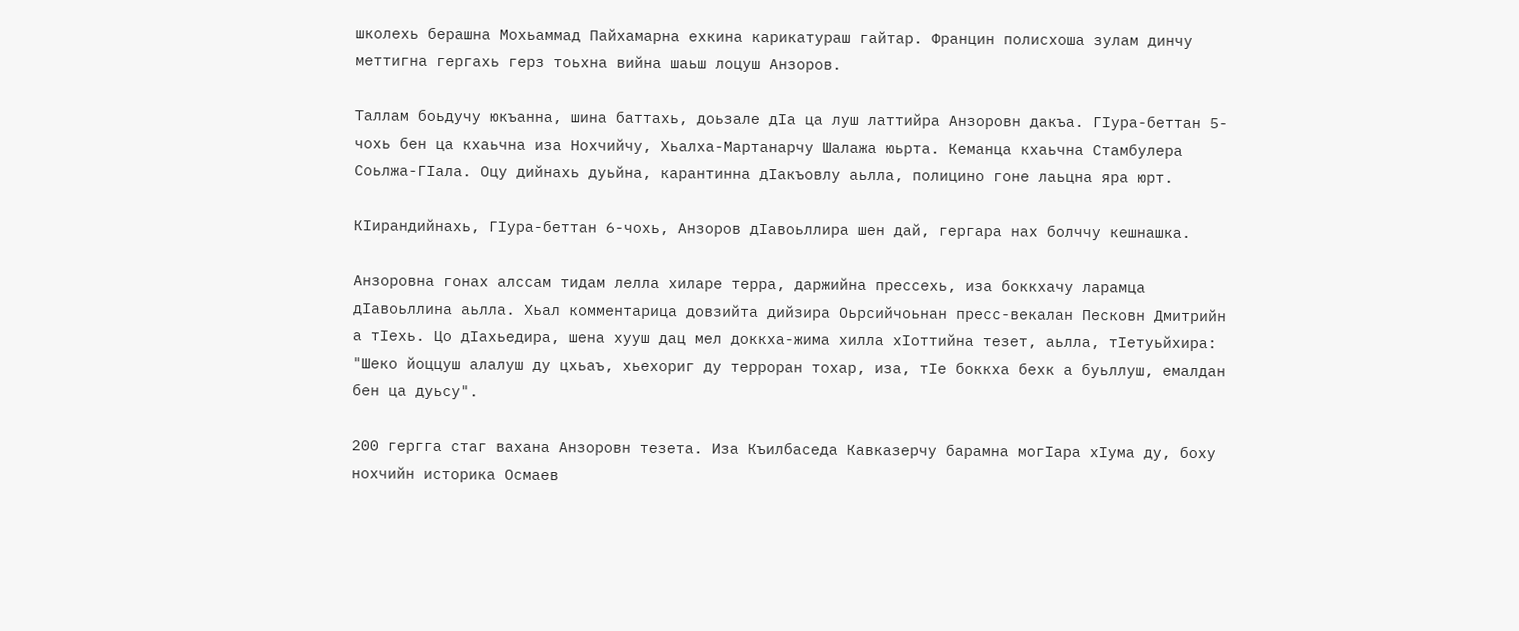школехь берашна Мохьаммад Пайхамарна ехкина карикатураш гайтар. Францин полисхоша зулам динчу меттигна гергахь герз тоьхна вийна шаьш лоцуш Анзоров.

Таллам боьдучу юкъанна, шина баттахь, доьзале дIа ца луш латтийра Анзоровн дакъа. ГIура-беттан 5-чохь бен ца кхаьчна иза Нохчийчу, Хьалха-Мартанарчу Шалажа юьрта. Кеманца кхаьчна Стамбулера Соьлжа-ГIала. Оцу дийнахь дуьйна, карантинна дIакъовлу аьлла, полицино гоне лаьцна яра юрт.

КIирандийнахь, ГIура-беттан 6-чохь, Анзоров дIавоьллира шен дай, гергара нах болччу кешнашка.

Анзоровна гонах алссам тидам лелла хиларе терра, даржийна прессехь, иза боккхачу ларамца дIавоьллина аьлла. Хьал комментарица довзийта дийзира Оьрсийчоьнан пресс-векалан Песковн Дмитрийн а тIехь. Цо дIахьедира, шена хууш дац мел доккха-жима хилла хIоттийна тезет, аьлла, тIетуьйхира: "Шеко йоццуш алалуш ду цхьаъ, хьехориг ду терроран тохар, иза, тIе боккха бехк а буьллуш, емалдан бен ца дуьсу".

200 гергга стаг вахана Анзоровн тезета. Иза Къилбаседа Кавказерчу барамна могIара хIума ду, боху нохчийн историка Осмаев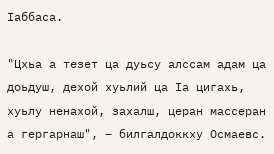Iаббаса.

"Цхьа а тезет ца дуьсу алссам адам ца доьдуш, дехой хуьлий ца Iа цигахь, хуьлу ненахой, захалш, церан массеран а гергарнаш", – билгалдоккху Осмаевс.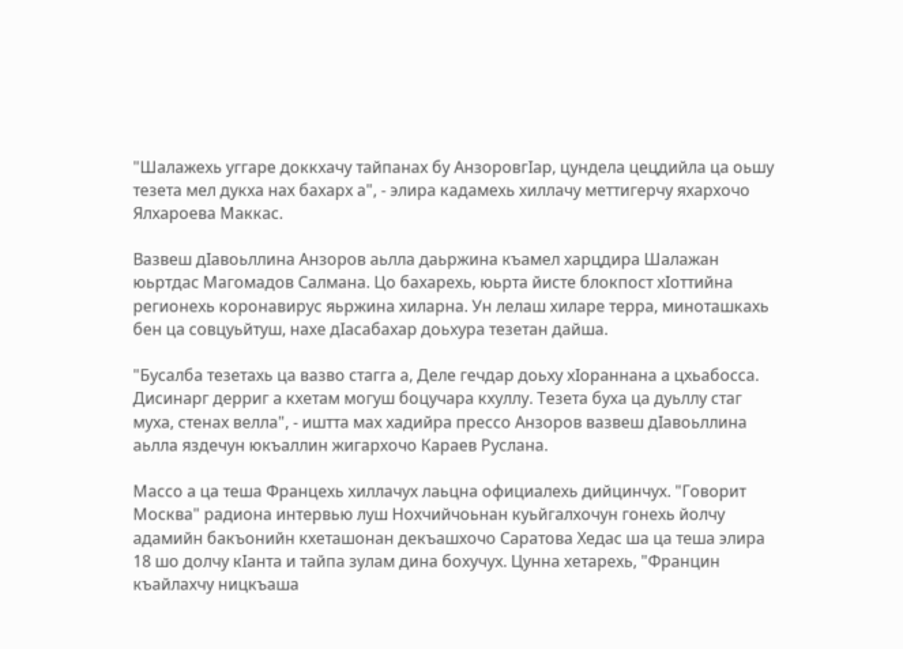"Шалажехь уггаре доккхачу тайпанах бу АнзоровгIар, цундела цецдийла ца оьшу тезета мел дукха нах бахарх а", - элира кадамехь хиллачу меттигерчу яхархочо Ялхароева Маккас.

Вазвеш дIавоьллина Анзоров аьлла даьржина къамел харцдира Шалажан юьртдас Магомадов Салмана. Цо бахарехь, юьрта йисте блокпост хIоттийна регионехь коронавирус яьржина хиларна. Ун лелаш хиларе терра, миноташкахь бен ца совцуьйтуш, нахе дIасабахар доьхура тезетан дайша.

"Бусалба тезетахь ца вазво стагга а, Деле гечдар доьху хIораннана а цхьабосса. Дисинарг дерриг а кхетам могуш боцучара кхуллу. Тезета буха ца дуьллу стаг муха, стенах велла", - иштта мах хадийра прессо Анзоров вазвеш дIавоьллина аьлла яздечун юкъаллин жигархочо Караев Руслана.

Массо а ца теша Францехь хиллачух лаьцна официалехь дийцинчух. "Говорит Москва" радиона интервью луш Нохчийчоьнан куьйгалхочун гонехь йолчу адамийн бакъонийн кхеташонан декъашхочо Саратова Хедас ша ца теша элира 18 шо долчу кIанта и тайпа зулам дина бохучух. Цунна хетарехь, "Францин къайлахчу ницкъаша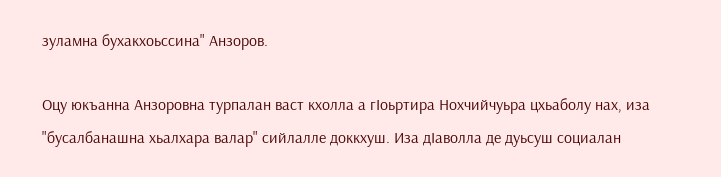зуламна бухакхоьссина" Анзоров.

Оцу юкъанна Анзоровна турпалан васт кхолла а гIоьртира Нохчийчуьра цхьаболу нах, иза "бусалбанашна хьалхара валар" сийлалле доккхуш. Иза дIаволла де дуьсуш социалан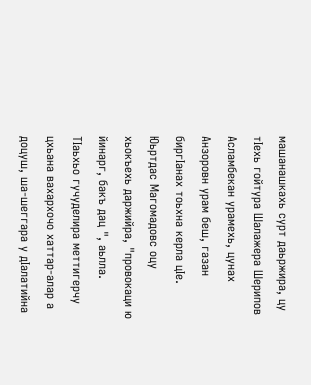машанашкахь сурт даьржира, цу тIехь гойтура Шалажера Шерипов Асламбекан урамехь, цунах Анзоровн урам беш, газан биргIанах тоьхна керла цIе. Юьртдас Магомадовс оцу хьокъехь даржийра, "провокаци ю йинарг, бакъ дац ", аьлла. ТIаьхьо гучуделира меттигерчу цхьана вахархочо хаттар-алар а доцуш, ша-шеггара у дIалатийна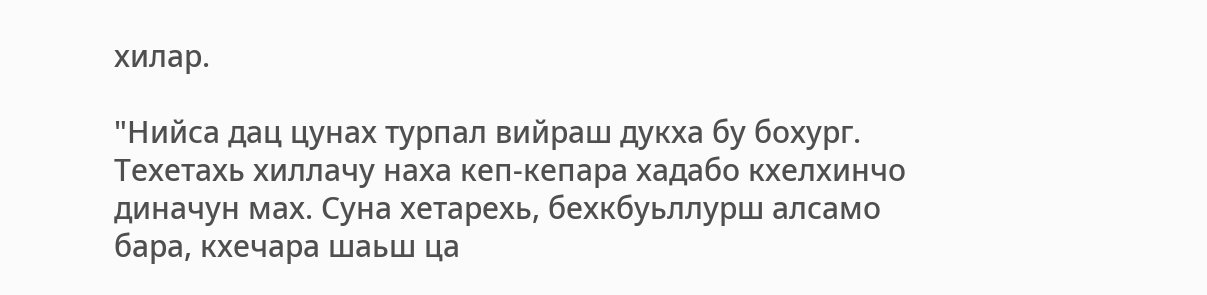хилар.

"Нийса дац цунах турпал вийраш дукха бу бохург. Техетахь хиллачу наха кеп-кепара хадабо кхелхинчо диначун мах. Суна хетарехь, бехкбуьллурш алсамо бара, кхечара шаьш ца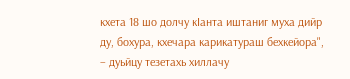кхета 18 шо долчу кIанта иштаниг муха дийр ду, бохура, кхечара карикатураш бехкейора", – дуьйцу тезетахь хиллачу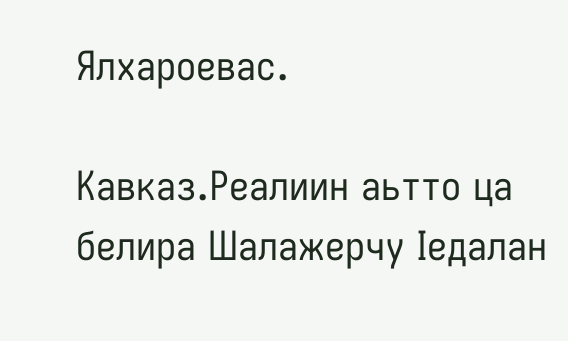Ялхароевас.

Кавказ.Реалиин аьтто ца белира Шалажерчу Iедалан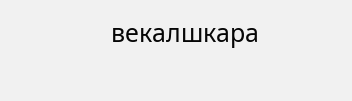векалшкара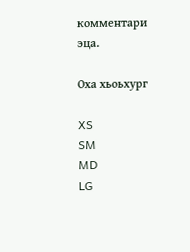комментари эца.

Оха хьоьхург

XS
SM
MD
LG